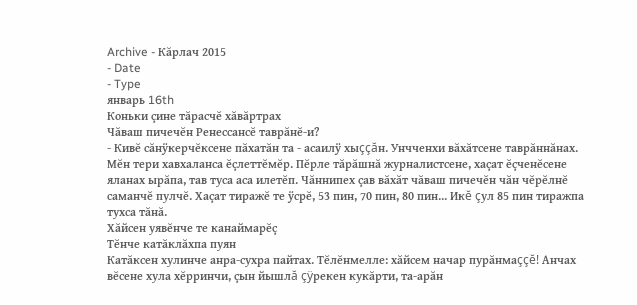Archive - Кăрлач 2015
- Date
- Type
январь 16th
Коньки çине тăрасчĕ хăвăртрах
Чăваш пичечĕн Ренессансĕ таврăнĕ-и?
- Кивĕ сăнÿкерчĕксене пăхатăн та - асаилÿ хыççăн. Унчченхи вăхăтсене таврăннăнах. Мĕн тери хавхаланса ĕçлеттĕмĕр. Пĕрле тăрăшнă журналистсене, хаçат ĕçченĕсене яланах ырăпа, тав туса аса илетĕп. Чăннипех çав вăхăт чăваш пичечĕн чăн чĕрĕлнĕ саманчĕ пулчĕ. Хаçат тиражĕ те ÿсрĕ, 53 пин, 70 пин, 80 пин... Икĕ çул 85 пин тиражпа тухса тăнă.
Хăйсен уявĕнче те канаймарĕç
Тĕнче катăклăхпа пуян
Катăксен хулинче анра-сухра пайтах. Тĕлĕнмелле: хăйсем начар пурăнмаççĕ! Анчах вĕсене хула хĕрринчи, çын йышлă çÿрекен кукăрти, та-арăн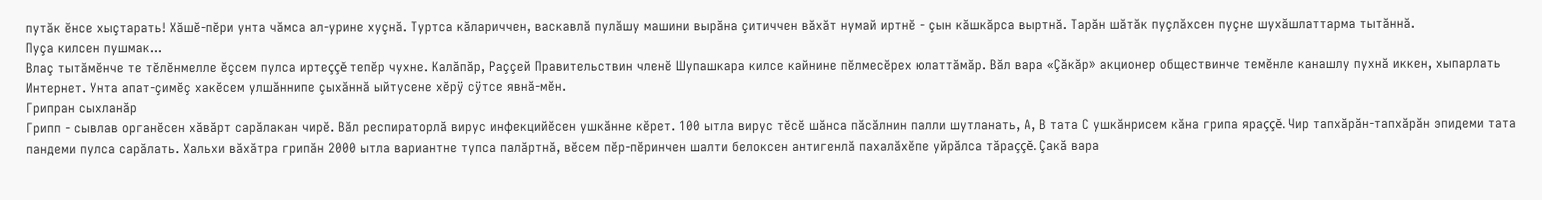путăк ĕнсе хыçтарать! Хăшĕ-пĕри унта чăмса ал-урине хуçнă. Туртса кăлариччен, васкавлă пулăшу машини вырăна çитиччен вăхăт нумай иртнĕ - çын кăшкăрса выртнă. Тарăн шăтăк пуçлăхсен пуçне шухăшлаттарма тытăннă.
Пуçа килсен пушмак...
Влаç тытăмĕнче те тĕлĕнмелле ĕçсем пулса иртеççĕ тепĕр чухне. Калăпăр, Раççей Правительствин членĕ Шупашкара килсе кайнине пĕлмесĕрех юлаттăмăр. Вăл вара «Çăкăр» акционер обществинче темĕнле канашлу пухнă иккен, хыпарлать Интернет. Унта апат-çимĕç хакĕсем улшăннипе çыхăннă ыйтусене хĕрÿ сÿтсе явнă-мĕн.
Грипран сыхланăр
Грипп - сывлав органĕсен хăвăрт сарăлакан чирĕ. Вăл респираторлă вирус инфекцийĕсен ушкăнне кĕрет. 100 ытла вирус тĕсĕ шăнса пăсăлнин палли шутланать, А, В тата С ушкăнрисем кăна грипа яраççĕ. Чир тапхăрăн-тапхăрăн эпидеми тата пандеми пулса сарăлать. Хальхи вăхăтра грипăн 2000 ытла вариантне тупса палăртнă, вĕсем пĕр-пĕринчен шалти белоксен антигенлă пахалăхĕпе уйрăлса тăраççĕ. Çакă вара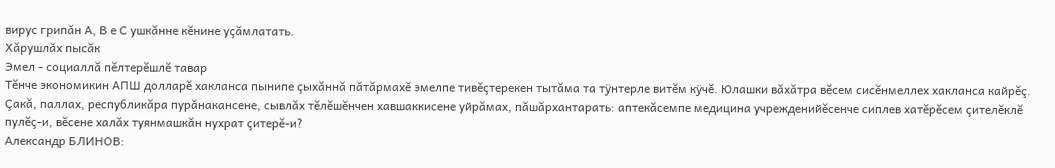вирус грипăн А, В е С ушкăнне кĕнине уçăмлатать.
Хăрушлăх пысăк
Эмел - социаллă пĕлтерĕшлĕ тавар
Тĕнче экономикин АПШ долларĕ хакланса пынипе çыхăннă пăтăрмахĕ эмелпе тивĕçтерекен тытăма та тÿнтерле витĕм кÿчĕ. Юлашки вăхăтра вĕсем сисĕнмеллех хакланса кайрĕç. Çакă, паллах, республикăра пурăнакансене, сывлăх тĕлĕшĕнчен хавшаккисене уйрăмах, пăшăрхантарать: аптекăсемпе медицина учрежденийĕсенче сиплев хатĕрĕсем çителĕклĕ пулĕç-и, вĕсене халăх туянмашкăн нухрат çитерĕ-и?
Александр БЛИНОВ: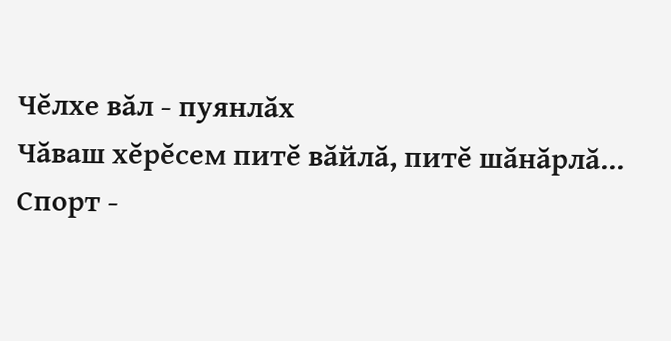Чĕлхе вăл - пуянлăх
Чăваш хĕрĕсем питĕ вăйлă, питĕ шăнăрлă...
Спорт -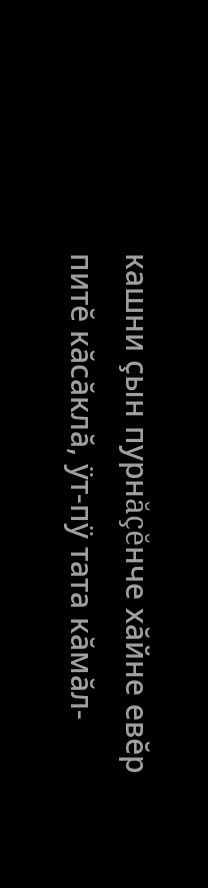кашни çын пурнăçĕнче хăйне евĕр питĕ кăсăклă, ÿт-пÿ тата кăмăл-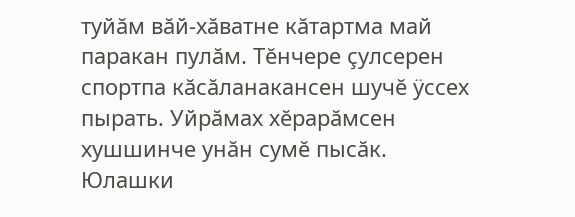туйăм вăй-хăватне кăтартма май паракан пулăм. Тĕнчере çулсерен спортпа кăсăланакансен шучĕ ÿссех пырать. Уйрăмах хĕрарăмсен хушшинче унăн сумĕ пысăк. Юлашки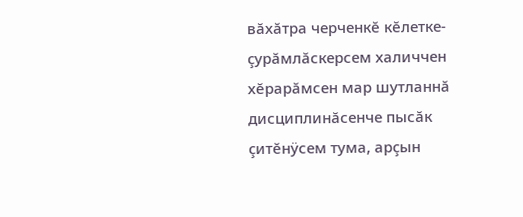вăхăтра черченкĕ кĕлетке-çурăмлăскерсем халиччен хĕрарăмсен мар шутланнă дисциплинăсенче пысăк çитĕнÿсем тума, арçын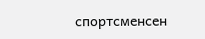спортсменсен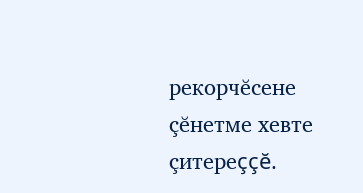рекорчĕсене çĕнетме хевте çитереççĕ.